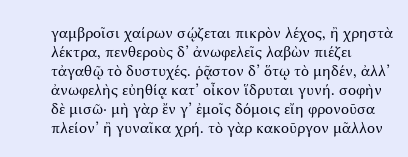γαμβροῖσι χαίρων σῴζεται πικρὸν λέχος, ἢ χρηστὰ λέκτρα, πενθεροὺς δ’ ἀνωφελεῖς λαβὼν πιέζει τἀγαθῷ τὸ δυστυχές. ῥᾷστον δ’ ὅτῳ τὸ μηδέν, ἀλλ’ ἀνωφελὴς εὐηθίᾳ κατ’ οἶκον ἵδρυται γυνή. σοφὴν δὲ μισῶ· μὴ γὰρ ἔν γ’ ἐμοῖς δόμοις εἴη φρονοῦσα πλείον’ ἢ γυναῖκα χρή. τὸ γὰρ κακοῦργον μᾶλλον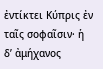ἐντίκτει Κύπρις ἐν ταῖς σοφαῖσιν· ἡ δ’ ἀμήχανος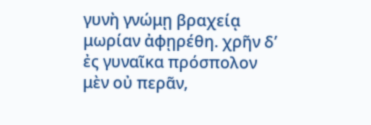γυνὴ γνώμῃ βραχείᾳ μωρίαν ἀφῃρέθη. χρῆν δ’ ἐς γυναῖκα πρόσπολον μὲν οὐ περᾶν,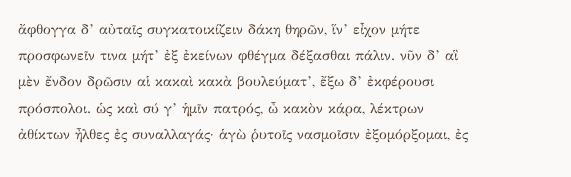ἄφθογγα δ’ αὐταῖς συγκατοικίζειν δάκη θηρῶν, ἵν’ εἶχον μήτε προσφωνεῖν τινα μήτ’ ἐξ ἐκείνων φθέγμα δέξασθαι πάλιν. νῦν δ’ αἳ μὲν ἔνδον δρῶσιν αἱ κακαὶ κακὰ βουλεύματ’, ἔξω δ’ ἐκφέρουσι πρόσπολοι. ὡς καὶ σύ γ’ ἡμῖν πατρός, ὦ κακὸν κάρα, λέκτρων ἀθίκτων ἦλθες ἐς συναλλαγάς· ἁγὼ ῥυτοῖς νασμοῖσιν ἐξομόρξομαι, ἐς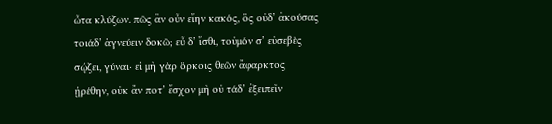ὦτα κλύζων. πῶς ἂν οὖν εἴην κακός, ὃς οὐδ’ ἀκούσας τοιάδ’ ἁγνεύειν δοκῶ; εὖ δ’ ἴσθι, τοὐμόν σ’ εὐσεβὲς σῴζει, γύναι· εἰ μὴ γὰρ ὅρκοις θεῶν ἄφαρκτος ᾑρέθην, οὐκ ἄν ποτ’ ἔσχον μὴ οὐ τάδ’ ἐξειπεῖν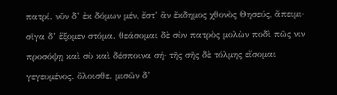πατρί. νῦν δ’ ἐκ δόμων μέν, ἔστ’ ἂν ἔκδημος χθονὸς Θησεύς, ἄπειμι· σῖγα δ’ ἕξομεν στόμα. θεάσομαι δὲ σὺν πατρὸς μολὼν ποδὶ πῶς νιν προσόψῃ καὶ σὺ καὶ δέσποινα σή· τῆς σῆς δὲ τόλμης εἴσομαι γεγευμένος. ὄλοισθε. μισῶν δ’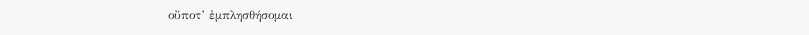οὔποτ’ ἐμπλησθήσομαι